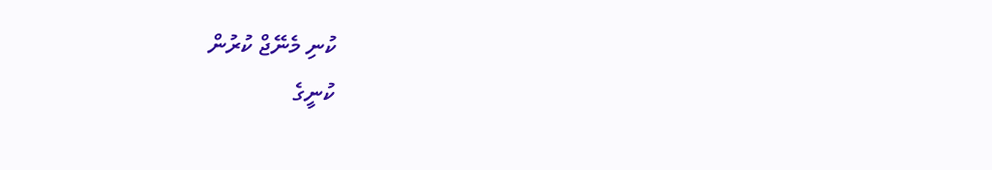ކުނި މެނޭޖް ކުރުން
ކުނީގެ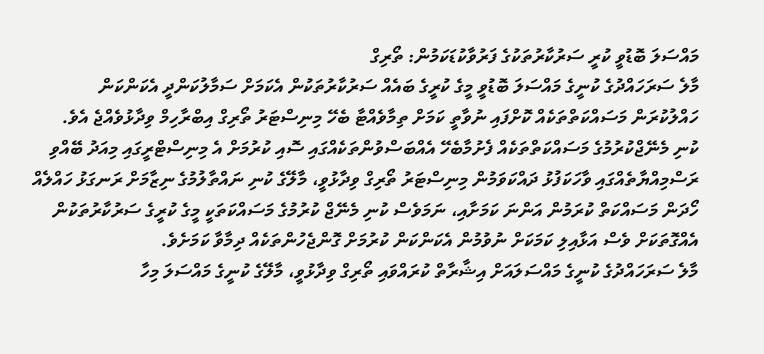މައްސަލަ ބޮޑުވީ ކުރީ ސަރުކާރުތަކުގެ ފަރުވާކުޑަކަމުން: ތޯރިގް
މާލެ ސަރަހައްދުގެ ކުނީގެ މައްސަލަ ބޮޑުވީ މީގެ ކުރީގެ ބައެއް ސަރުކާރުތަކުން އެކަމަށް ސަމާލުކަންދީ އެކަންކަން ހައްލުކުރަން މަސައްކަތްތަކެއް ކޮށްފައި ނުވާތީ ކަމަށް ތިމާވެއްޓާ ބެހޭ މިނިސްޓަރު ތޯރިގް އިބްރާހިމް ވިދާޅުވެއްޖެ އެވެ.
ކުނި މެނޭޖްކުރުމުގެ މަސައްކަތްތަކެއް ފެށުމާބެހޭ އެއްބަސްވުންތަކެއްގައި ސޮއި ކުރުމަށް އެ މިނިސްޓްރީގައި މިއަދު ބޭއްވި ރަސްމިއްޔާތެއްގައި ވާހަކަފުޅު ދައްކަވަމުން މިނިސްޓަރު ތޯރިގް ވިދާޅުވީ، މާލޭގެ ކުނި ނައްތާލުމުގެ ނިޒާމަށް ރަނގަޅު ހައްލެއް ހޯދަން މަސައްކަތް ކުރަމުން އަންނަ ކަމަށާއި، ނަމަވެސް ކުނި މެނޭޖް ކުރުމުގެ މަސައްކަތަކީ މީގެ ކުރީގެ ސަރުކާރުތަކުން އެއްގޮތަކަށް ވެސް އަޅާއިލި ކަމަކަށް ނުވުމުން އެކަންކަން ކުރުމަށް ގޮންޖެހުންތަކެއް ދިމާވާ ކަމަށެވެ.
މާލެ ސަރަހައްދުގެ ކުނީގެ މައްސަލައަށް އިޝާރާތް ކުރައްވައި ތޯރިގް ވިދާޅުވީ، މާލޭގެ ކުނީގެ މައްސަލަ މިހާ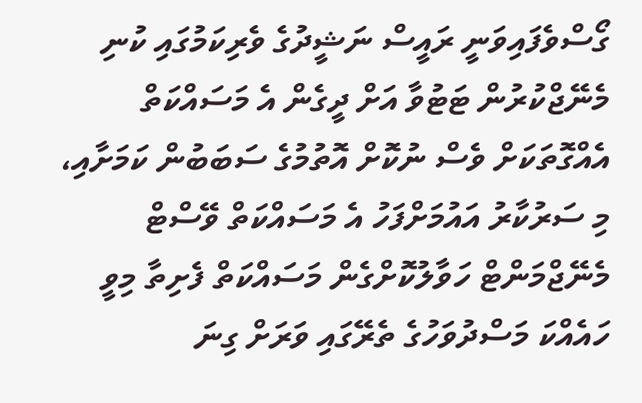ގޯސްވެފައިވަނީ ރައީސް ނަޝީދުގެ ވެރިކަމުގައި ކުނި މެނޭޖްކުރުން ޓަޓުވާ އަށް ދީގެން އެ މަސައްކަތް އެއްގޮތަކަށް ވެސް ނުކޮށް އޮތުމުގެ ސަބަބުން ކަމަށާއި، މި ސަރުކާރު އައުމަށްފަހު އެ މަސައްކަތް ވޭސްޓް މެނޭޖްމަންޓް ހަވާލުކޮށްގެން މަސައްކަތް ފެށިތާ މިވީ ހައެއްކަ މަސްދުވަހުގެ ތެރޭގައި ވަރަށް ގިނަ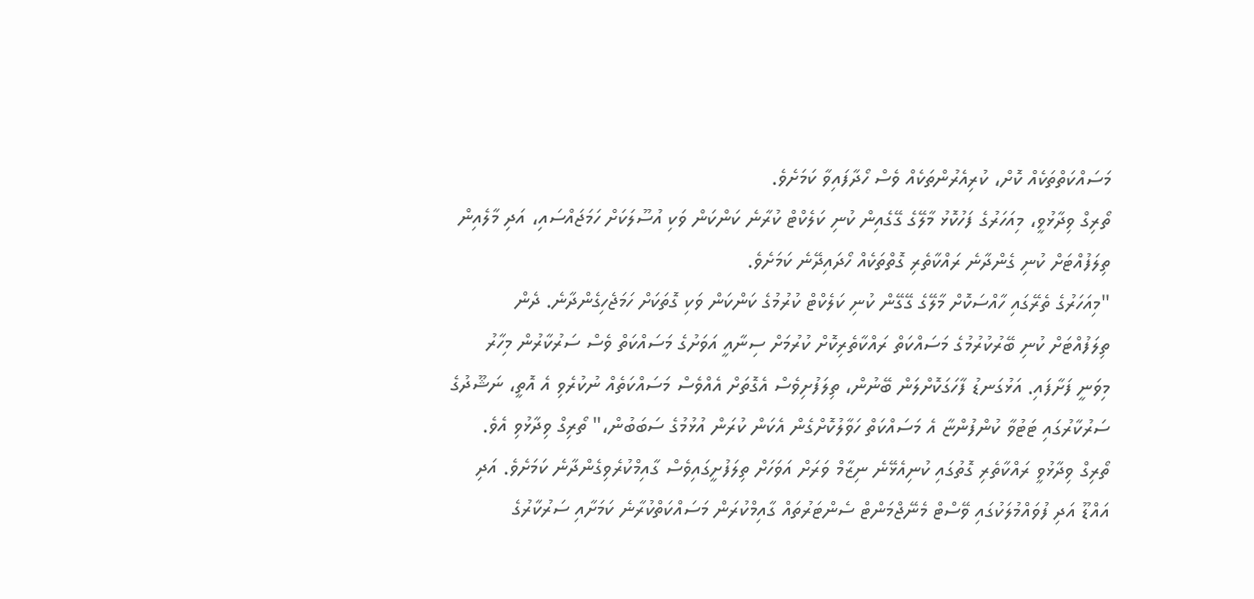މަސައްކަތްތަކެއް ކޮށް، ކުރިއެރުންތަކެއް ވެސް ހޯދާފައިވާ ކަމަށެވެ.
ތޯރިގް ވިދާޅުވީ، މިއަހަރުގެ ފަހުކޮޅު މާލޭގެ ގޭގެއިން ކުނި ކަލެކްޓް ކުރާނެ ކަންކަން ވަކި އުސޫލަކަށް ހަމަޖައްސައި، އަދި މާލެއިން ތިލަފުއްޓަށް ކުނި ގެންދާނެ ރައްކާތެރި ގޮތްތަކެއް ހޯދައިދޭނެ ކަމަށެވެ.
"މިއަހަރުގެ ތެރޭގައި ހާއްސަކޮށް މާލޭގެ ގޭގޭން ކުނި ކަލެކްޓް ކުރުމުގެ ކަންކަން ވަކި ގޮތަކަށް ހަމަޖެހިގެންދާނެ. ދެން ތިލަފުއްޓަށް ކުނި ބޭރުކުރުމުގެ މަސައްކަތް ރައްކާތެރިކޮށް ކުރުމަށް ސިނާއީ އަވަށުގެ މަސައްކަތް ވެސް ސަރުކާރުން މިހާރު މިވަނީ ފަށާފައި. އަޅުގަނޑު ފާހަގަކޮށްލަން ބޭނުން، ތިލަފުށިވެސް އެގޮތަށް އެއްވެސް މަސައްކަތެއް ނުކުރެވި އެ އޮތީ، ނަޝޫދުގެ ސަރުކާރުގައި ޓަޓުވާ ކުންފުންޏާ އެ މަސައްކަތް ހަވާލުކޮށްގެން އެކަން ކުރަން އުޅުމުގެ ސަބަބުން،" ތޯރިގް ވިދާޅުވި އެވެ.
ތޯރިގް ވިދާޅުވީ ރައްކާތެރި ގޮތުގައި ކުނިއެޅޭނެ ނިޒާމް ވަރަށް އަވަހަށް ތިލަފުށީގައިވެސް ގާއިމްކުރެވިގެންދާނެ ކަމަށެވެ. އަދި އައްޑޫ އަދި ފުވައްމުލަކުގައި ވޭސްޓް މެނޭޖްމަންޓް ސެންޓަރުތައް ގާއިމްކުރަން މަސައްކަތްކުރާނެ ކަމަށާއި ސަރުކާރުގެ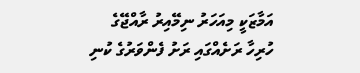އަމާޒަކީ މިއަހަރު ނިމޭއިރު ރާއްޖޭގެ ހުރިހާ ރަށެއްގައި ރަށު ފެންވަރުގެ ކުނި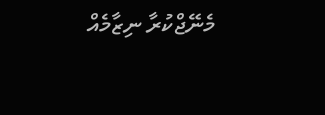މެނޭޖްކުރާ ނިޒާމެއް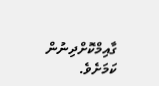ގާއިމްކޮށްދިނުން ކަމަށެވެ.